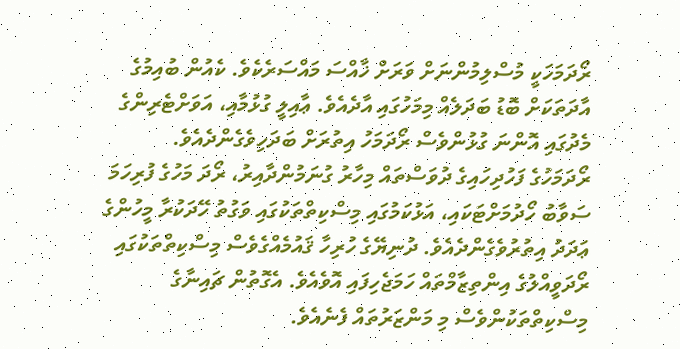ރޯދަމަހަކީ މުސްލިމުންނަށް ވަރަށް ޚާއްސަ މައްސަރެކެވެ. ކެއުން ބުއިމުގެ އާދަތަކަށް ބޮޑު ބަދަލެއް މިމަހުގައި އާދެއެވެ. ޢާއިލީ ގުޅުމާއި، އަވަށްޓެރިންގެ މެދުގައި އޮންނަ ގުޅުންވެސް ރޯދަމަހު އިތުރަށް ބަދަހިވެގެންދެއެވެ.
ރޯދަމަހުގެ ފަހުދިހައިގެ ދުވަސްތައް މިހާރު ގުނަމުންދާއިރު، ރޯދަ މަހުގެ ފުރިހަމަ ސަވާބު ހޯދުމަށްޓަކައި، އަޅުކަމުގައި މިސްކިތްތަކުގައި ވަގުތު ހޭދަކުރާ މީހުންގެ ޢަދަދު އިތުރުވެގެންދެއެވެ. ދުނިޔޭގެ ހުރިހާ ޤައުމެއްގެވެސް މިސްކިތްތަކުގައި ރޯދަވީއްލުގެ އިންތިޒާމްތައް ހަމަޖެހިފައި އޮވެއެވެ. އެގޮތުން ޗައިނާގެ މިސްކިތްތަކުންވެސް މި މަންޒަރުތައް ފެނެއެވެ.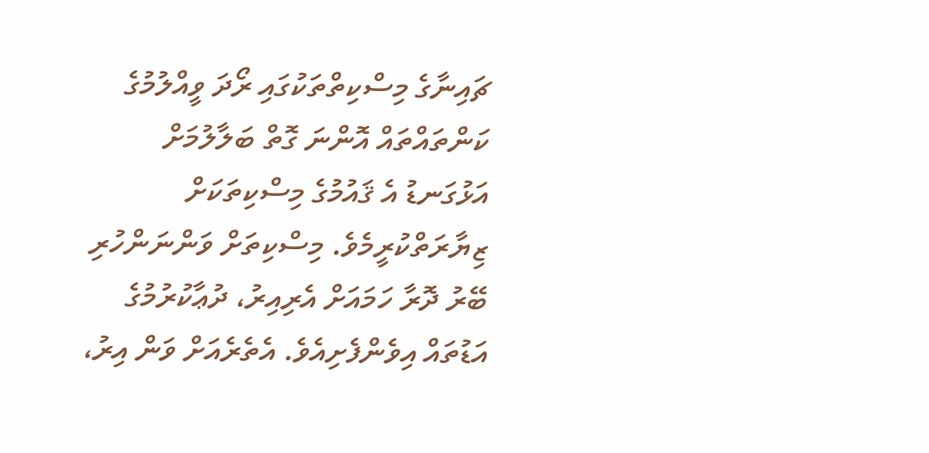ޗައިނާގެ މިސްކިތްތަކުގައި ރޯދަ ވީއްލުމުގެ ކަންތައްތައް އޮންނަ ގޮތް ބަލާލުމަށް އަޅުގަނޑު އެ ޤައުމުގެ މިސްކިތަކަށް ޒިޔާރަތްކުރީމެވެ. މިސްކިތަށް ވަންނަންހުރި ބޭރު ދޮރާ ހަމައަށް އެރިއިރު، ދުޢާކުރުމުގެ އަޑުތައް އިވެންފެށިއެވެ. އެތެރެއަށް ވަން އިރު،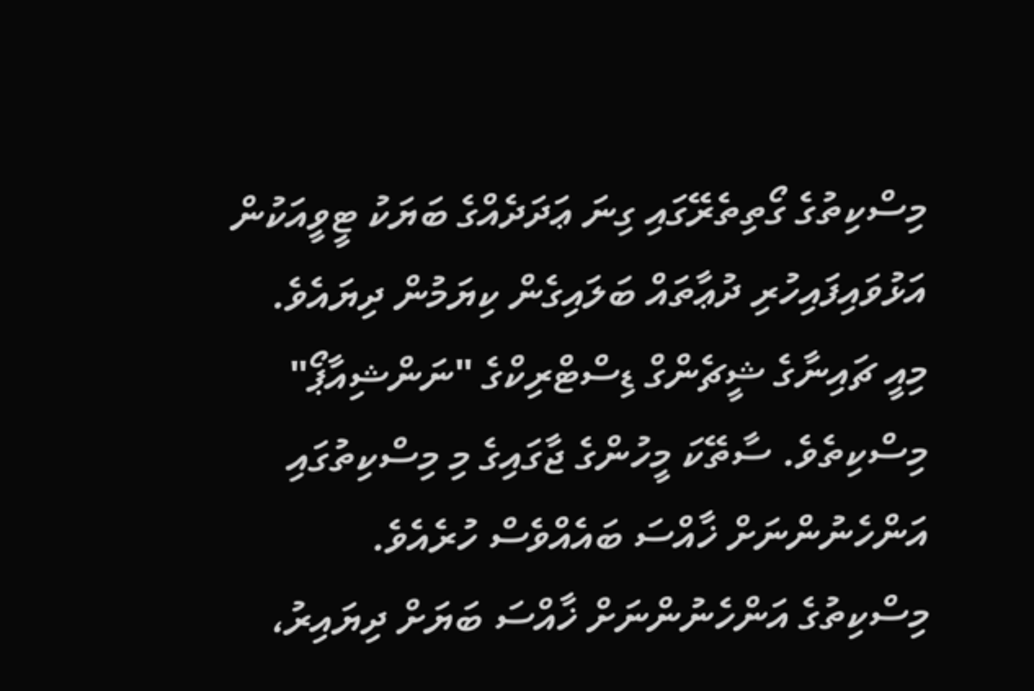މިސްކިތުގެ ގޯތިތެރޭގައި ގިނަ ޢަދަދެއްގެ ބަޔަކު ޓީވީއަކުން އަޅުވައިފައިހުރި ދުޢާތައް ބަލައިގެން ކިޔަމުން ދިޔައެވެ.
މިއީ ޗައިނާގެ ޝީޗެންގް ޑިސްޓްރިކްގެ "ނަންޝިއާޕޯ" މިސްކިތެވެ. ސާތޭކަ މީހުންގެ ޖާގައިގެ މި މިސްކިތުގައި އަންހެނުންނަށް ޚާއްސަ ބައެއްވެސް ހުރެއެވެ.
މިސްކިތުގެ އަންހެނުންނަށް ޚާއްސަ ބަޔަށް ދިޔައިރު،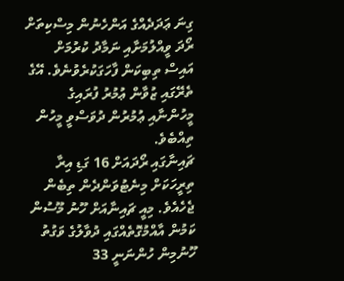ގިނަ ޢަދަދެއްގެ އަންހެނުން މިސްކިތަށް ރޯދަ ވީއްލުމަށާއި ނަމާދު ކުރުމަށް އައިސް ތިބިކަން ފާހަގަކުރެވުނެވެ. އޭގެ ތެރޭގައި ޒުވާން ޢުމުރު ފުރައިގެ މީހުންނާއި ޢުމުރުން ދުވަސްވީ މީހުން ތިއްބެވެ.
ޗައިނާގައި ރޯދައަށް 16 ގަޑި އިރާ ތިރީހަކަށް މިނެޓުވަންދެން ތިބެން ޖެހެއެވެ. މިއީ ޗައިނާއަށް ހޫނު މޫސުން ކަމުން އާއްމުގޮތެއްގައި ދުވާލުގެ ވަގުތު ހޫނުމިން ހުންނަނީ 33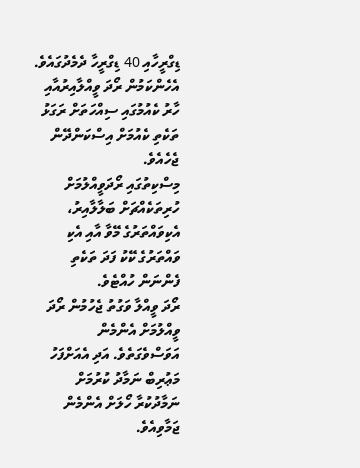ޑިގްރީހާއި 40 ޑިގްރީހާ ދެމެދުގައެވެ. އެހެންކަމުން ރޯދަ ވީއްލާއިރުއާއި ހާރު ކެއުމުގައި ސިއްހަތަށް ރަގަޅު ތަކެތި ކެއުމަށް އިސްކަންދޭން ޖެހެއެވެ.
މިސްކިތުގައި ރޯދަވީއްލުމަށް ހުރިތަކެއްޗަށް ބަލާލާއިރު، އެކިވައްތަރުގެ މޭވާ އާއި އެކި ވައްތަރުގެ ކޭކު ފަދަ ތަކެތި ފެންނަން ހުއްޓެވެ.
ރޯދަ ވީއްލާ ވަގުތު ޖެހުމުން ރޯދަ ވީއްލުމަށް އެންމެން އަވަސްވެގަތެވެ. އަދި އެއަށްފަހު މަޢުރިބް ނަމާދު ކުރުމަށް ނަމާދުކުރާ ހޯލަށް އެންމެން ޖަމާވިއެވެ.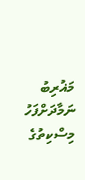މަޣުރިބު ނަމާދަށްފަހު މިސްކިތުގެ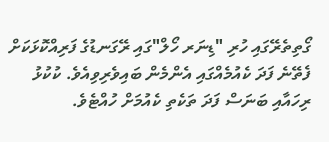ގޯތިތެރޭގައި ހުރި "ޑިނަރ ހޯލް"ގައި ރޭގަނޑުގެ ފަރިއްކޮޅަކަށް ފެތޭނެ ފަދަ ކެއުމެއްގައި އެންމެން ބައިވެރިވިއެވެ. ކުކުޅު ރިހައާއި ބަނަސް ފަދަ ތަކެތި ކެއުމަށް ހުއްޓެވެ.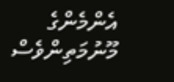އެންމެންގެ މޫނުމަތިންވެސް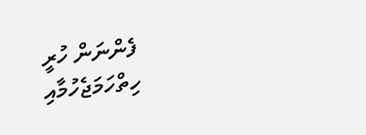ފެންނަން ހުރީ ހިތްހަމަޖެހުމާއި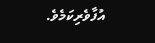އުފާވެރިކަމެވެ.